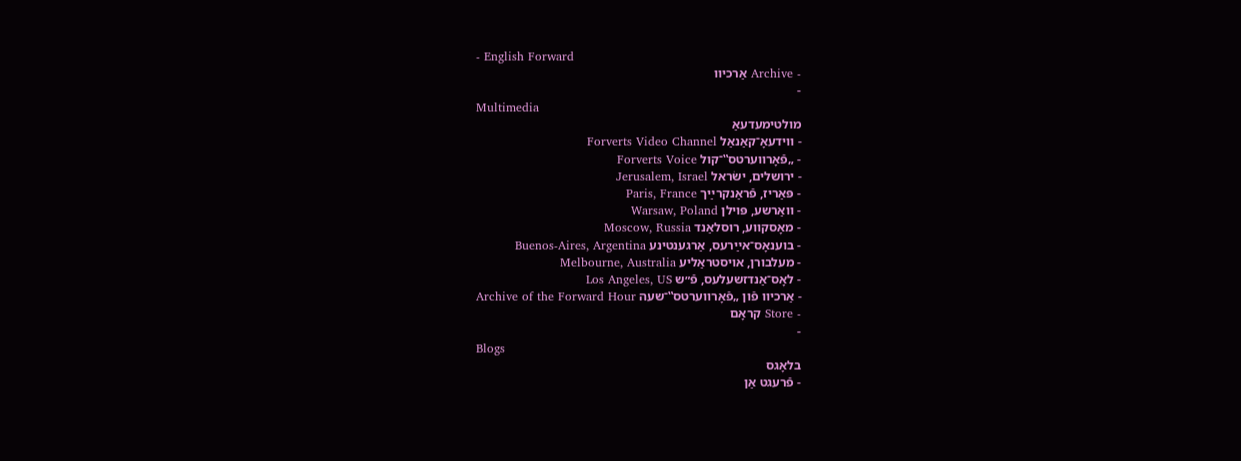- English Forward
- Archive אַרכיוו
-
Multimedia
מולטימעדעאַ
- ווידעאָ־קאַנאַל Forverts Video Channel
- „פֿאָרווערטס‟־קול Forverts Voice
- ירושלים, ישׂראל Jerusalem, Israel
- פּאַריז, פֿראַנקרײַך Paris, France
- וואַרשע, פּוילן Warsaw, Poland
- מאָסקווע, רוסלאַנד Moscow, Russia
- בוענאָס־אײַרעס, אַרגענטינע Buenos-Aires, Argentina
- מעלבורן, אויסטראַליע Melbourne, Australia
- לאָס־אַנדזשעלעס, פֿ״ש Los Angeles, US
- אַרכיוו פֿון „פֿאָרווערטס‟־שעה Archive of the Forward Hour
- Store קראָם
-
Blogs
בלאָגס
- פֿרעגט אַן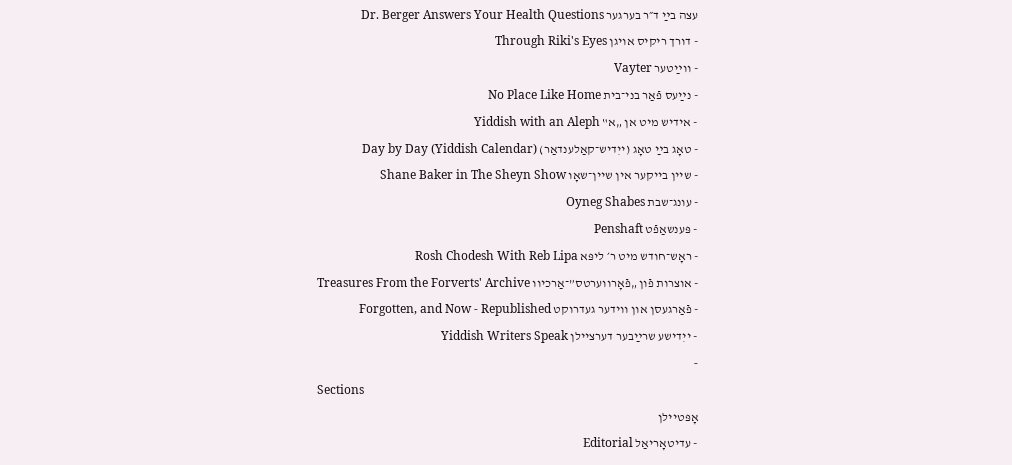עצה בײַ ד״ר בערגער Dr. Berger Answers Your Health Questions
- דורך ריקיס אויגן Through Riki's Eyes
- ווײַטער Vayter
- נײַעס פֿאַר בני־בית No Place Like Home
- אידיש מיט אן „א‟ Yiddish with an Aleph
- טאָג בײַ טאָג (ייִדיש־קאַלענדאַר) Day by Day (Yiddish Calendar)
- שיין בייקער אין שיין־שאָו Shane Baker in The Sheyn Show
- עונג־שבת Oyneg Shabes
- פּענשאַפֿט Penshaft
- ראָש־חודש מיט ר׳ ליפּא Rosh Chodesh With Reb Lipa
- אוצרות פֿון „פֿאָרווערטס”־אַרכיוו Treasures From the Forverts' Archive
- פֿאַרגעסן און ווידער געדרוקט Forgotten, and Now - Republished
- ייִדישע שרײַבער דערציילן Yiddish Writers Speak
-
Sections
אָפּטיילן
- עדיטאָריאַל Editorial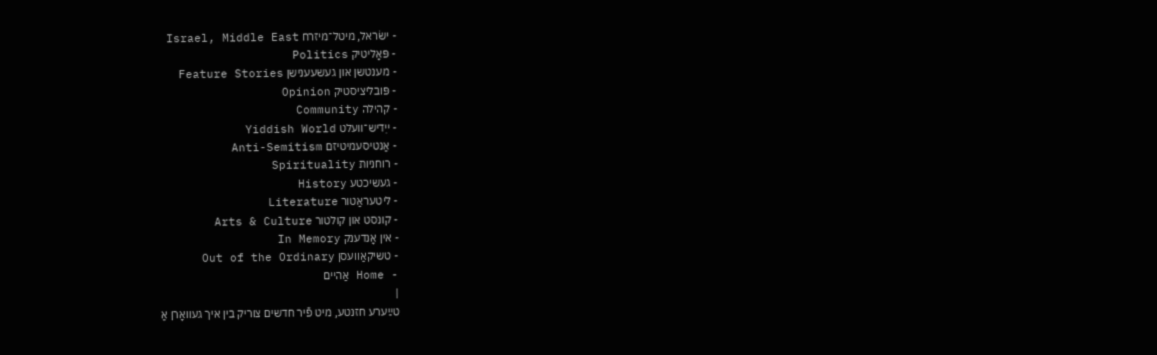- ישׂראל, מיטל־מיזרח Israel, Middle East
- פּאָליטיק Politics
- מענטשן און געשעענישן Feature Stories
- פּובליציסטיק Opinion
- קהילה Community
- ייִדיש־וועלט Yiddish World
- אַנטיסעמיטיזם Anti-Semitism
- רוחניות Spirituality
- געשיכטע History
- ליטעראַטור Literature
- קונסט און קולטור Arts & Culture
- אין אָנדענק In Memory
- טשיקאַוועסן Out of the Ordinary
- Home אַהיים
|
טײַערע חזנטע, מיט פֿיר חדשים צוריק בין איך געוואָרן אַ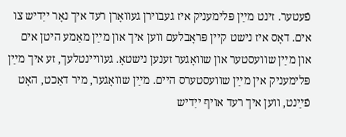פֿעטער. זינט מײַן פּלימעניק איז געבוירן געוואָרן רעד איך נאָר ייִדיש צו אים. דאָס איז נישט קיין פּראָבלעם ווען איך און מײַן מאַמע היטן אים און מײַן שוועסטער און שוואָגער זענען נישטאָ. געוויינטלעך, זע איך מײַן פּלימעניק אין מײַן שוועסטערס היים. מײַן שוואָגער, מיר דאַכט, האָט פֿײַנט, ווען איך רעד אויף ייִדיש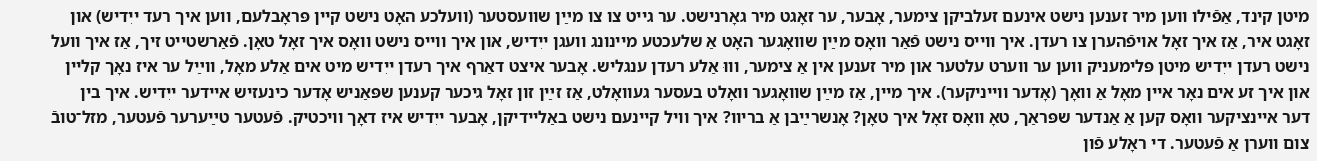מיטן קינד, אַפֿילו ווען מיר זענען נישט אינעם זעלביקן צימער, אָבער, ער זאָגט מיר גאָרנישט. ער גייט צו צו מײַן שוועסטער (וועלכע האָט נישט קיין פּראָבלעם, ווען איך רעד ייִדיש) און זאָגט איר, אַז איך זאָל אויפֿהערן צו רעדן. איך ווייס נישט פֿאַר וואָס מײַן שוואָגער האָט אַ שלעכטע מיינונג וועגן ייִדיש, און איך ווייס נישט וואָס איך זאָל טאָן. פֿאַרשטייט זיך, אַז איך וועל נישט רעדן ייִדיש מיטן פּלימעניק ווען ער ווערט עלטער און מיר זענען אין אַ צימער, וווּ אַלע רעדן ענגליש. אָבער איצט דאַרף איך רעדן ייִדיש מיט אים אַלע מאָל, ווײַל ער איז נאָך קליין און איך זע אים נאָר איין מאָל אַ וואָך (אָדער ווייניקער). איך מיין, אַז מײַן שוואָגער וואָלט בעסער געוואָלט, אַז זײַן זון זאָל גיכער קענען שפּאַניש אָדער כינעזיש איידער ייִדיש. איך בין דער איינציקער וואָס קען אַ אַנדער שפּראַך, טאָ וואָס זאָל איך טאָן? אָנשרײַבן אַ בריוו? איך וויל קיינעם נישט באַליידיקן, אָבער ייִדיש איז דאָך וויכטיק. פֿעטער טײַערער פֿעטער, מזל־טובֿ צום ווערן אַ פֿעטער. די ראָלע פֿון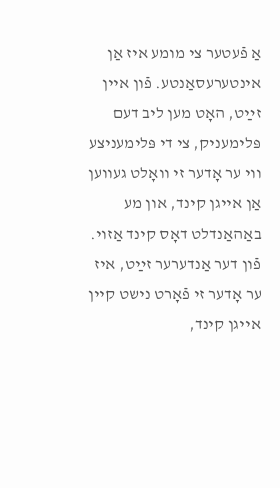אַ פֿעטער צי מומע איז אַן אינטערעסאַנטע. פֿון איין זײַט, האָט מען ליב דעם פּלימעניק, צי די פּלימעניצע ווי ער אָדער זי וואָלט געווען אַן אייגן קינד, און מע באַהאַנדלט דאָס קינד אַזוי. פֿון דער אַנדערער זײַט, איז ער אָדער זי פֿאָרט נישט קיין אייגן קינד,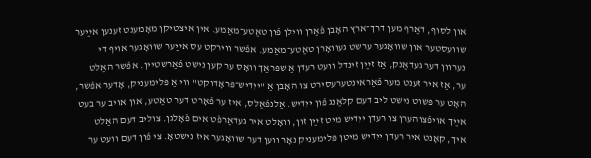און לסוף, דאַרף מען דרך־ארץ האָבן פֿאַרן ווילן פֿון טאַטע־מאַמע. אין איצטיקן מאָמענט זענען אײַער שוועסטער און שוואָגער ערשט געוואָרן טאַטע־מאַמע. אפֿשר ווירקט עס אײַער שוואָגער אויף די נערוון דער געדאַנק, אַז זײַן זינדל וועט רעדן אַ שפּראַך וואָס ער קען נישט פֿאַרשטיין. אפֿשר האַלט ער, אַז איר זענט מער פֿאַראינטערעסירט צו האָבן אַ "ייִדיש־פּראָדוקט" ווי אַ פּלימעניק, אָדער אפֿשר, האָט ער פּשוט נישט ליב דעם קלאַנג פֿון ייִדיש. אַלנפֿאַלס, איז ער פֿאָרט דער טאַטע, און אויב ער בעט אײַך אויפֿצוהערן צו רעדן ייִדיש מיט זײַן זון, וואָלט איר געדאַרפֿט אים פֿאָלגן. צוליב דעם האַלט איך, קאָנט איר רעדן ייִדיש מיטן פּלימעניק נאָר ווען דער שוואָגער איז נישטאָ. צי פֿון דעם וועט ער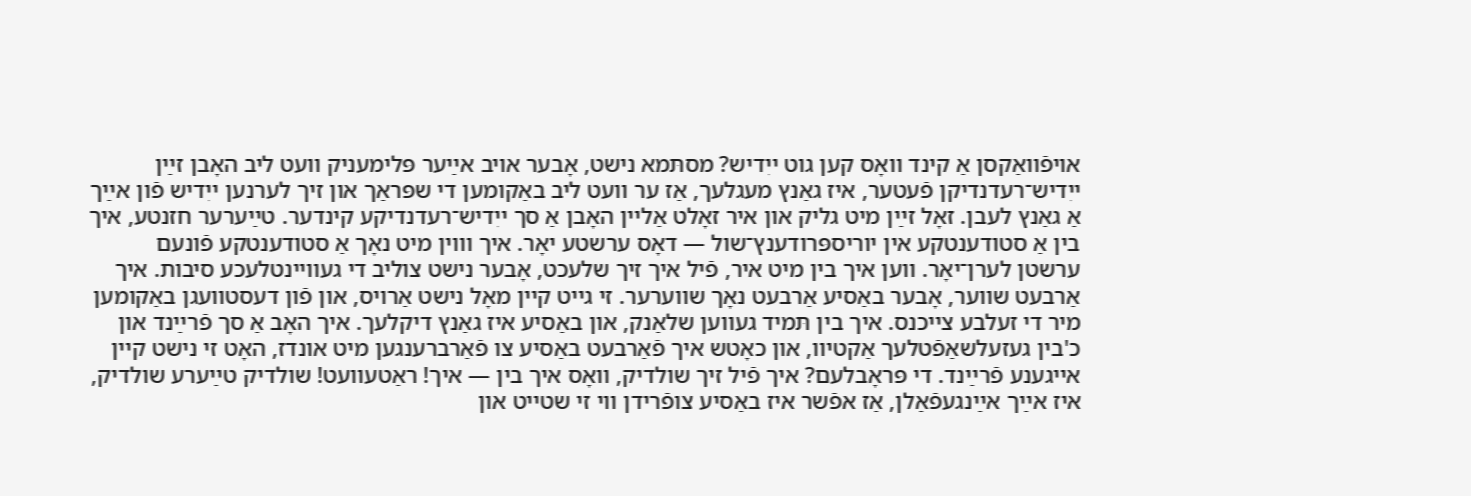אויפֿוואַקסן אַ קינד וואָס קען גוט ייִדיש? מסתּמא נישט, אָבער אויב אײַער פּלימעניק וועט ליב האָבן זײַן ייִדיש־רעדנדיקן פֿעטער, איז גאַנץ מעגלעך, אַז ער וועט ליב באַקומען די שפּראַך און זיך לערנען ייִדיש פֿון אײַך אַ גאַנץ לעבן. זאָל זײַן מיט גליק און איר זאָלט אַליין האָבן אַ סך ייִדיש־רעדנדיקע קינדער. טײַערער חזנטע, איך בין אַ סטודענטקע אין יוריספּרודענץ־שול — דאָס ערשטע יאָר. איך וווין מיט נאָך אַ סטודענטקע פֿונעם ערשטן לערן־יאָר. ווען איך בין מיט איר, פֿיל איך זיך שלעכט, אָבער נישט צוליב די געוויינטלעכע סיבות. איך אַרבעט שווער, אָבער באַסיע אַרבעט נאָך שווערער. זי גייט קיין מאָל נישט אַרויס, און פֿון דעסטוועגן באַקומען מיר די זעלבע צייכנס. איך בין תּמיד געווען שלאַנק, און באַסיע איז גאַנץ דיקלעך. איך האָב אַ סך פֿרײַנד און כ'בין געזעלשאַפֿטלעך אַקטיוו, און כאָטש איך פֿאַרבעט באַסיע צו פֿאַרברענגען מיט אונדז, האָט זי נישט קיין אייגענע פֿרײַנד. די פּראָבלעם? איך פֿיל זיך שולדיק, וואָס איך בין — איך! ראַטעוועט! שולדיק טײַערע שולדיק, איז אײַך אײַנגעפֿאַלן, אַז אפֿשר איז באַסיע צופֿרידן ווי זי שטייט און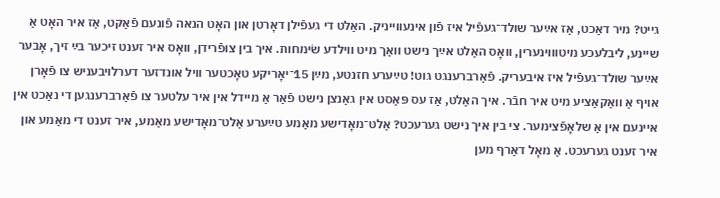גייט? מיר דאַכט, אַז אײַער שולד־געפֿיל איז פֿון אינעווייניק. האַלט די געפֿילן דאָרטן און האָט הנאה פֿונעם פֿאַקט, אַז איר האָט אַ שיינע, ליבלעכע מיטוווינערין, וואָס האַלט אײַך נישט וואַך מיט ווילדע שׂימחות. איך בין צופֿרידן, וואָס איר זענט זיכער בײַ זיך, אָבער אײַער שולד־געפֿיל איז איבעריק. פֿאַרברענגט גוט! טײַערע חזנטע, מײַן 15־יאָריקע טאָכטער וויל אונדזער דערלויבעניש צו פֿאָרן אויף אַ וואַקאַציע מיט איר חבֿר. איך האַלט, אַז עס פּאַסט אין גאַנצן נישט פֿאַר אַ מיידל אין איר עלטער צו פֿאַרברענגען די נאַכט אין איינעם אין אַ שלאָפֿצימער. צי בין איך נישט גערעכט? אַלט־מאָדישע מאַמע טײַערע אַלט־מאָדישע מאַמע, איר זענט די מאַמע און איר זענט גערעכט. אַ מאָל דאַרף מען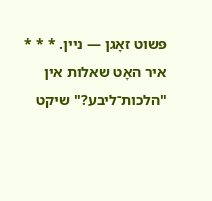פּשוט זאָגן — ניין. * * *
איר האָט שאלות אין "הלכות־ליבע?" שיקט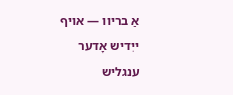אַ בריוו — אויף ייִדיש אָדער ענגליש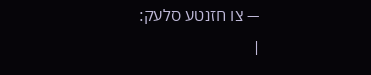— צו חזנטע סלעק:
|